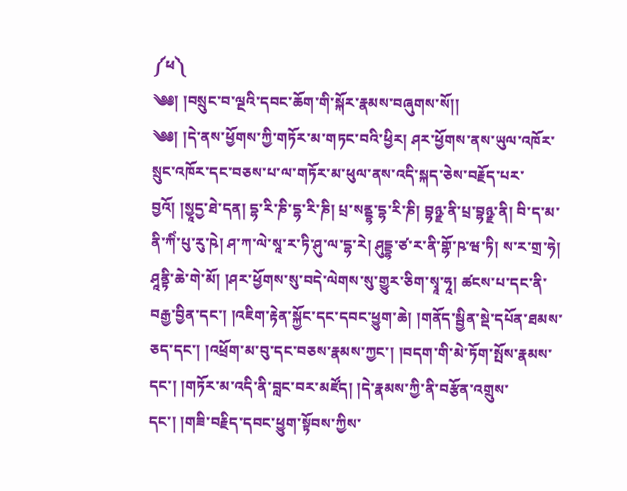༼ཕ༽
༄༅། །བསྲུང་བ་ལྔའི་དབང་ཆོག་གི་སྐོར་རྣམས་བཞུགས་སོ།།
༄༅། །དེ་ནས་ཕྱོགས་ཀྱི་གཏོར་མ་གཏང་བའི་ཕྱིར། ཤར་ཕྱོགས་ནས་ཡུལ་འཁོར་སྲུང་འཁོར་དང་བཅས་པ་ལ་གཏོར་མ་ཕུལ་ནས་འདི་སྐད་ཅེས་བརྗོད་པར་བྱའོ། །སྱཱདྱ་ཐེ་དན། དྷ་རི་ཎི་དྷ་རི་ཎི། པྲ་སནྡྷ་དྷ་རི་ཎི། བྷཉྫ་ནི་པྲ་བྷཉྫ་ནི། བི་ད་མ་ནི་ཀིཾ་པུ་རུ་ཥེ། ཤ་ཀ་ལེ་སཱ་ར་ཏི་ཤུ་ལ་དྷ་རེ། ཤུདྡྷ་ཙ་ར་ནི་གྷོ་ཥ་ཝ་ཏི། ས་ར་གྲ་ཧེ། ཤཱནྟི་ཆེ་གེ་མོ། །ཤར་ཕྱོགས་སུ་བདེ་ལེགས་སུ་གྱུར་ཅིག་སྭཱ་ཧཱ། ཚངས་པ་དང་ནི་བརྒྱ་བྱིན་དང་། །འཇིག་རྟེན་སྐྱོང་དང་དབང་ཕྱུག་ཆེ། །གནོད་སྦྱིན་སྡེ་དཔོན་ཐམས་ཅད་དང་། །འཕྲོག་མ་བུ་དང་བཅས་རྣམས་ཀྱང་། །བདག་གི་མེ་ཏོག་སྤོས་རྣམས་དང་། །གཏོར་མ་འདི་ནི་བླང་བར་མཛོད། །དེ་རྣམས་ཀྱི་ནི་བརྩོན་འགྲུས་དང་། །གཟི་བརྗིད་དབང་ཕྱུག་སྟོབས་ཀྱིས་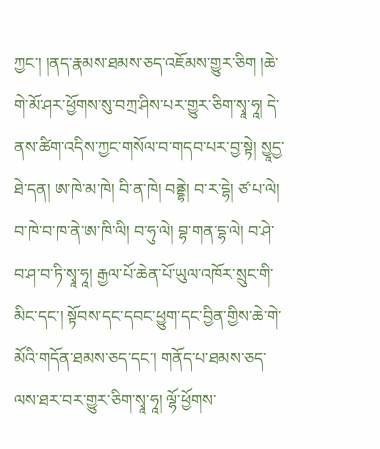ཀྱང་། །ནད་རྣམས་ཐམས་ཅད་འཇོམས་གྱུར་ཅིག །ཆེ་གེ་མོ་ཤར་ཕྱོགས་སུ་བཀྲ་ཤིས་པར་གྱུར་ཅིག་སྭཱ་ཧཱ། དེ་ནས་ཚིག་འདིས་ཀྱང་གསོལ་བ་གདབ་པར་བྱ་སྟེ། སྱཱདྱ་ཐེ་དན། ཨ་ཁེ་མ་ཁེ། བི་ན་ཁེ། བནྡྷེ། བ་ར་དྷེ། ཙ་པ་ལེ། བ་ཁེ་བ་ཁ་ནེ་ཨ་ཁི་ལི། བ་ཧུ་ལེ། བྷ་གན་དྷ་ལེ། བ་ཤེ་བ་ཤ་བ་ཏི་སྭཱ་ཧཱ། རྒྱལ་པོ་ཆེན་པོ་ཡུལ་འཁོར་སྲུང་གི་མིང་དང་། སྟོབས་དང་དབང་ཕྱུག་དང་བྱིན་གྱིས་ཆེ་གེ་མོའི་གདོན་ཐམས་ཅད་དང་། གནོད་པ་ཐམས་ཅད་ལས་ཐར་བར་གྱུར་ཅིག་སྭཱ་ཧཱ། ལྷོ་ཕྱོགས་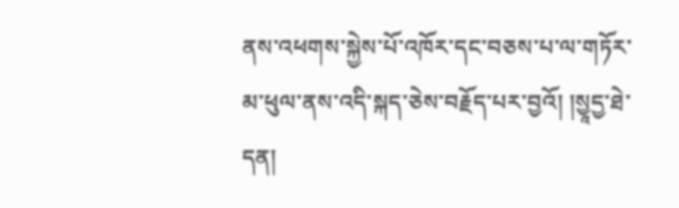ནས་འཕགས་སྐྱེས་པོ་འཁོར་དང་བཅས་པ་ལ་གཏོར་མ་ཕུལ་ནས་འདི་སྐད་ཅེས་བརྗོད་པར་བྱའོ། །སྱཱདྱ་ཐེ་དན།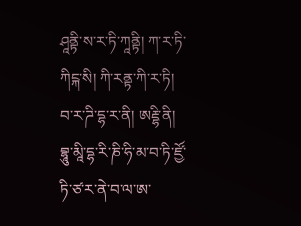ཤཱནྟི་ས་ར་ཏི་ཀཱནྟི། ཀ་ར་ཏི་ཀིངྐ་སི། ཀི་རནྟ་ཀི་ར་ཏི། བ་ར་ཌི་དྷ་ར་ནི། ཨརྡྷི་ནི། བྷཱུ་མཱི་དྷ་རི་ཎི་ཧི་མ་བ་ཏི་ཛྱོ་ཏི་ཙ་ར་ནེ་བ་ལ་ཨ་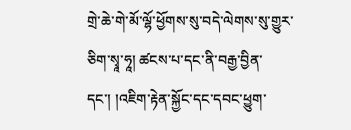གྲེ་ཆེ་གེ་མོ་ལྷོ་ཕྱོགས་སུ་བདེ་ལེགས་སུ་གྱུར་ཅིག་སྭཱ་ཧཱ། ཚངས་པ་དང་ནི་བརྒྱ་བྱིན་དང་། །འཇིག་རྟེན་སྐྱོང་དང་དབང་ཕྱུག་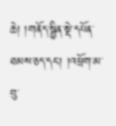ཆེ། །གནོད་སྦྱིན་སྡེ་དཔོན་ཐམས་ཅད་དང་། །འཕྲོག་མ་བུ་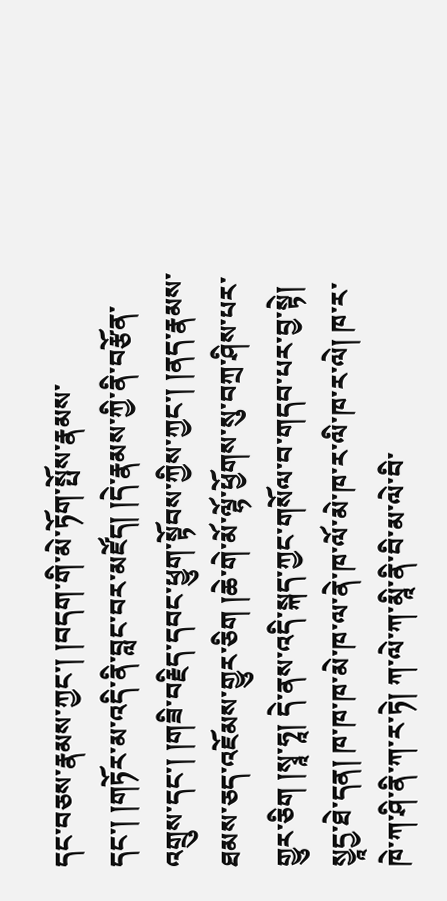དང་བཅས་རྣམས་ཀྱང་། །བདག་གི་མེ་ཏོག་སྤོས་རྣམས་དང་། །གཏོར་མ་འདི་ནི་བླང་བར་མཛོད། །དེ་རྣམས་ཀྱི་ནི་བརྩོན་འགྲུས་དང་། །གཟི་བརྗིད་དབང་ཕྱུག་སྟོབས་ཀྱིས་ཀྱང་། །ནད་རྣམས་ཐམས་ཅད་འཇོམས་གྱུར་ཅིག །ཆེ་གེ་མོ་ལྷོ་ཕྱོགས་སུ་བཀྲ་ཤིས་པར་གྱུར་ཅིག །སྭཱ་ཧཱ། དེ་ནས་འདི་སྐད་ཀྱང་གསོལ་བ་གདབ་པར་བྱ་སྟེ། སྱཱདྱ་ཐེ་དན། ཁ་ཁ་ཁ་མེ་ཁ་ལ་ནེ་ཁ་ལོ་མེ་ཁ་ར་ལི་ཁ་ར་ལེ། ཁ་ར་ཁེ་ཀ་ཤི་ནི་ཀ་ར་ཏེ། ཀ་ལེ་ཀ་མཱི་ནི་བི་མ་ལེ་བི་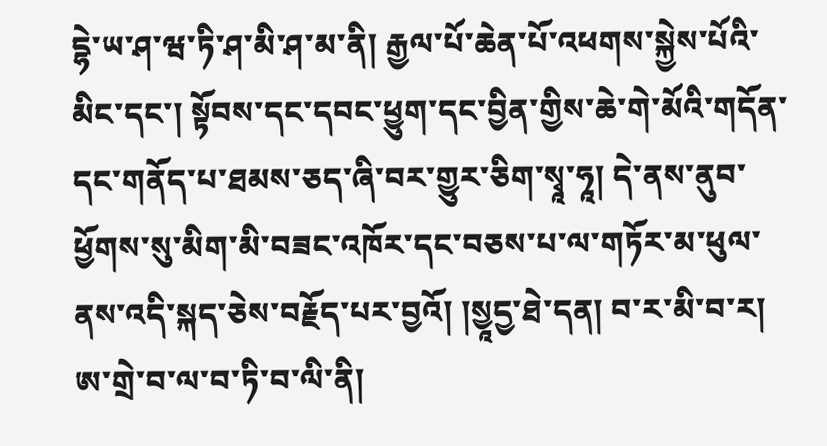དྷེ་ཡ་ཤ་ཝ་ཏི་ཤ་མི་ཤ་མ་ནི། རྒྱལ་པོ་ཆེན་པོ་འཕགས་སྐྱེས་པོའི་མིང་དང་། སྟོབས་དང་དབང་ཕྱུག་དང་བྱིན་གྱིས་ཆེ་གེ་མོའི་གདོན་དང་གནོད་པ་ཐམས་ཅད་ཞི་བར་གྱུར་ཅིག་སྭཱ་ཧཱ། དེ་ནས་ནུབ་ཕྱོགས་སུ་མིག་མི་བཟང་འཁོར་དང་བཅས་པ་ལ་གཏོར་མ་ཕུལ་ནས་འདི་སྐད་ཅེས་བརྗོད་པར་བྱའོ། །སྱཱདྱ་ཐེ་དན། བ་ར་མི་བ་ར། ཨ་གྲེ་བ་ལ་བ་ཏི་བ་ལི་ནི།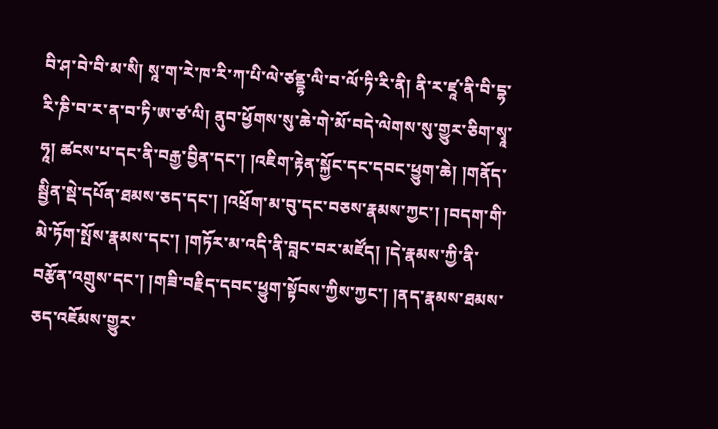བི་ཤ་བེ་བི་མ་སི། སཱ་ག་རེ་ཁ་རི་ཀ་པི་ལེ་ཙནྡྷ་ལི་བ་ལོ་ཏི་རི་ནི། ནི་ར་ཛཱ་ནི་བི་དྷ་རི་ཎི་བ་ར་ན་བ་ཏི་ཨ་ཙ་ལི། ནུབ་ཕྱོགས་སུ་ཆེ་གེ་མོ་བདེ་ལེགས་སུ་གྱུར་ཅིག་སྭཱ་ཧཱ། ཚངས་པ་དང་ནི་བརྒྱ་བྱིན་དང་། །འཇིག་རྟེན་སྐྱོང་དང་དབང་ཕྱུག་ཆེ། །གནོད་སྦྱིན་སྡེ་དཔོན་ཐམས་ཅད་དང་། །འཕྲོག་མ་བུ་དང་བཅས་རྣམས་ཀྱང་། །བདག་གི་མེ་ཏོག་སྤོས་རྣམས་དང་། །གཏོར་མ་འདི་ནི་བླང་བར་མཛོད། །དེ་རྣམས་ཀྱི་ནི་བརྩོན་འགྲུས་དང་། །གཟི་བརྗིད་དབང་ཕྱུག་སྟོབས་ཀྱིས་ཀྱང་། །ནད་རྣམས་ཐམས་ཅད་འཇོམས་གྱུར་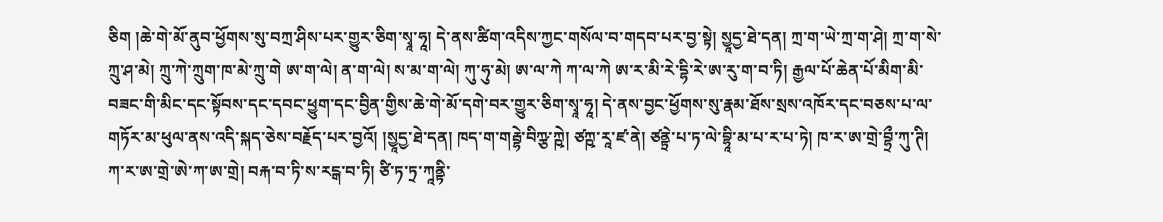ཅིག །ཆེ་གེ་མོ་ནུབ་ཕྱོགས་སུ་བཀྲ་ཤིས་པར་གྱུར་ཅིག་སྭཱ་ཧཱ། དེ་ནས་ཚིག་འདིས་ཀྱང་གསོལ་བ་གདབ་པར་བྱ་སྟེ། སྱཱདྱ་ཐེ་དན། ཀྲ་ག་ཡེ་ཀྲ་ག་ཤེ། ཀྲ་ག་སེ་ཀྲུ་ཤ་མེ། ཀྲུ་ཀེ་ཀྲུག་ཁ་མེ་ཀྲུ་གེ ཨ་ག་ལེ། ན་ག་ལེ། ས་མ་ག་ལེ། ཀུ་ཧུ་མེ། ཨ་ལ་ཀེ ཀ་ལ་ཀེ ཨ་ར་མི་རེ་དྷི་རེ་ཨ་རུ་ག་བ་ཏི། རྒྱལ་པོ་ཆེན་པོ་མིག་མི་བཟང་གི་མིང་དང་སྟོབས་དང་དབང་ཕྱུག་དང་བྱིན་གྱིས་ཆེ་གེ་མོ་དགེ་བར་གྱུར་ཅིག་སྭཱ་ཧཱ། དེ་ནས་བྱང་ཕྱོགས་སུ་རྣམ་ཐོས་སྲས་འཁོར་དང་བཅས་པ་ལ་གཏོར་མ་ཕུལ་ནས་འདི་སྐད་ཅེས་བརྗོད་པར་བྱའོ། །སྱཱདྱ་ཐེ་དན། ཁད་ག་གརྦྷེ་བིཀྩ་ཀྵེ། ཙཀྵ་རཱ་ཛ་ནེ། ཙནྟྲེ་པ་ཏ་ལེ་བྷཱི་མ་པ་ར་པ་ཏེ། ཁ་ར་ཨ་གྲེ་བྷྲྀ་ཀུ་ཊི། ཀ་ར་ཨ་གྲེ་ཨེ་ཀ་ཨ་གྲེ། བརྐ་བ་ཏི་ས་རངྒ་བ་ཏི། ཙི་ཏ་ཏྲ་ཀཱནྟི་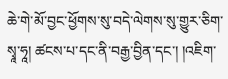ཆེ་གེ་མོ་བྱང་ཕྱོགས་སུ་བདེ་ལེགས་སུ་གྱུར་ཅིག་སྭཱ་ཧཱ། ཚངས་པ་དང་ནི་བརྒྱ་བྱིན་དང་། །འཇིག་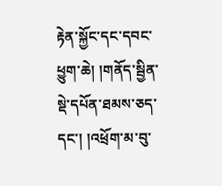རྟེན་སྐྱོང་དང་དབང་ཕྱུག་ཆེ། །གནོད་སྦྱིན་སྡེ་དཔོན་ཐམས་ཅད་དང་། །འཕྲོག་མ་བུ་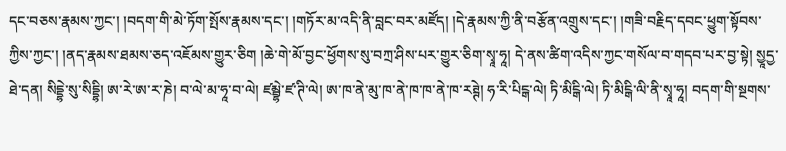དང་བཅས་རྣམས་ཀྱང་། །བདག་གི་མེ་ཏོག་སྤོས་རྣམས་དང་། །གཏོར་མ་འདི་ནི་བླང་བར་མཛོད། །དེ་རྣམས་ཀྱི་ནི་བརྩོན་འགྲུས་དང་། །གཟི་བརྗིད་དབང་ཕྱུག་སྟོབས་ཀྱིས་ཀྱང་། །ནད་རྣམས་ཐམས་ཅད་འཇོམས་གྱུར་ཅིག །ཆེ་གེ་མོ་བྱང་ཕྱོགས་སུ་བཀྲ་ཤིས་པར་གྱུར་ཅིག་སྭཱ་ཧཱ། དེ་ནས་ཚིག་འདིས་ཀྱང་གསོལ་བ་གདབ་པར་བྱ་སྟེ། སྱཱདྱ་ཐེ་དན། སིདྡྷེ་སུ་སིདྡྷི། ཨ་རེ་ཨ་ར་ཎེ། བ་ལེ་མ་ཧཱ་བ་ལེ། ཛམྦྷེ་ཛ་ཊི་ལེ། ཨ་ཁ་ནེ་མུ་ཁ་ནེ་ཁ་ཁ་ནེ་ཁ་རཊྚེ། ཧ་རི་པིངྒ་ལེ། ཏི་མིངྒི་ལེ། ཏི་མིངྒི་ལི་ནི་སྭཱ་ཧཱ། བདག་གི་སྔགས་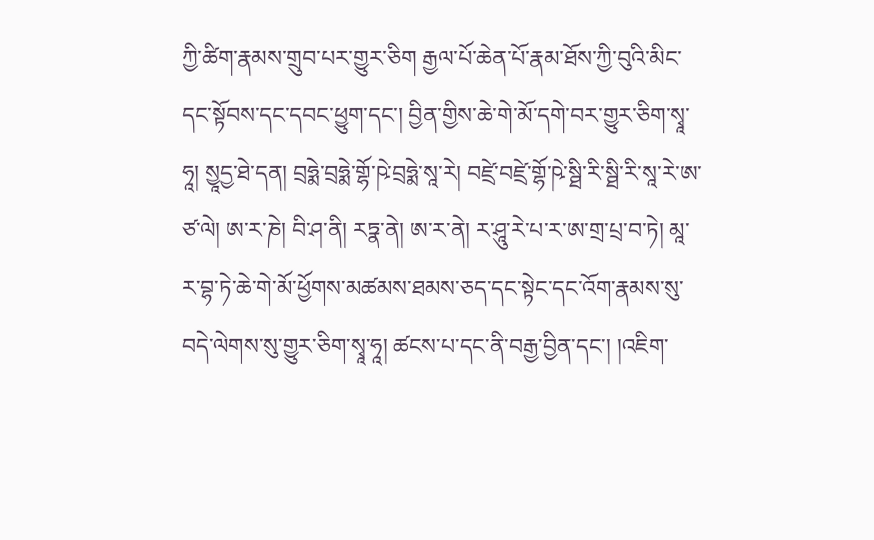ཀྱི་ཚིག་རྣམས་གྲུབ་པར་གྱུར་ཅིག རྒྱལ་པོ་ཆེན་པོ་རྣམ་ཐོས་ཀྱི་བུའི་མིང་དང་སྟོབས་དང་དབང་ཕྱུག་དང་། བྱིན་གྱིས་ཆེ་གེ་མོ་དགེ་བར་གྱུར་ཅིག་སྭཱ་ཧཱ། སྱཱདྱ་ཐེ་དན། བྲཧྨེ་བྲཧྨེ་གྷོ་ཥེ་བྲཧྨེ་སཱ་རེ། བཛྲེ་བཛྲེ་གྷོ་ཥེ་སྠི་རི་སྠི་རི་སཱ་རེ་ཨ་ཙ་ལེ། ཨ་ར་ཎེ། བི་ཤ་ནི། རཏྣ་ནེ། ཨ་ར་ནེ། ར་ཤཱུ་རེ་པ་ར་ཨ་གྲ་པྲ་བ་ཏེ། མཱ་ར་བྷ་ཏེ་ཆེ་གེ་མོ་ཕྱོགས་མཚམས་ཐམས་ཅད་དང་སྟེང་དང་འོག་རྣམས་སུ་བདེ་ལེགས་སུ་གྱུར་ཅིག་སྭཱ་ཧཱ། ཚངས་པ་དང་ནི་བརྒྱ་བྱིན་དང་། །འཇིག་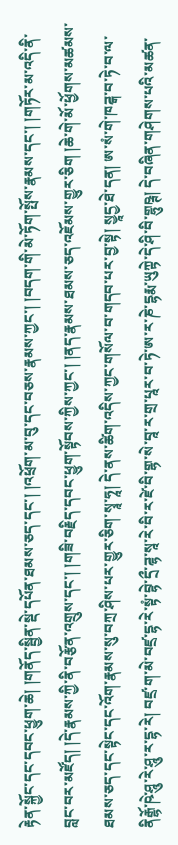རྟེན་སྐྱོང་དང་དབང་ཕྱུག་ཆེ། །གནོད་སྦྱིན་སྡེ་དཔོན་ཐམས་ཅད་དང་། །འཕྲོག་མ་བུ་དང་བཅས་རྣམས་ཀྱང་། །བདག་གི་མེ་ཏོག་སྤོས་རྣམས་དང་། །གཏོར་མ་འདི་ནི་བླང་བར་མཛོད། །དེ་རྣམས་ཀྱི་ནི་བརྩོན་འགྲུས་དང་། །གཟི་བརྗིད་དབང་ཕྱུག་སྟོབས་ཀྱིས་ཀྱང་། །ནད་རྣམས་ཐམས་ཅད་འཇོམས་གྱུར་ཅིག །ཆེ་གེ་མོ་ཕྱོགས་མཚམས་ཐམས་ཅད་དང་སྟེང་དང་འོག་རྣམས་སུ་བཀྲ་ཤིས་པར་གྱུར་ཅིག་སྭཱ་ཧཱ། དེ་ནས་ཚིག་འདིས་ཀྱང་གསོལ་བ་གདབ་པར་བྱ་སྟེ། སྱཱདྱ་ཐེ་དན། ཨ་སཾ་གེ་ཁཌྒ་བ་ཏེ་བ་ལ་ནིརྒྷོ་ཥེ་ཤཱུ་རེ་ཤཱུ་ར་དྷ་རེ། བཛྲ་ག་མེ་བཛྲ་དྷ་རེ་སྟཾ་བྷེ་དྲྀ་ཌྷ་སཱ་རེ་བི་ར་ཛེ་བི་གྷ་སེ་བཱ་ར་གྲ་པཱར་བ་ཏེ་ཨ་ར་ཎེ་དྷརྨ་ཡུཀྟེ་དེ་ཤི་བི་གྷུཥྚ། དེ་བཞིན་གཤེགས་པའི་མཚན་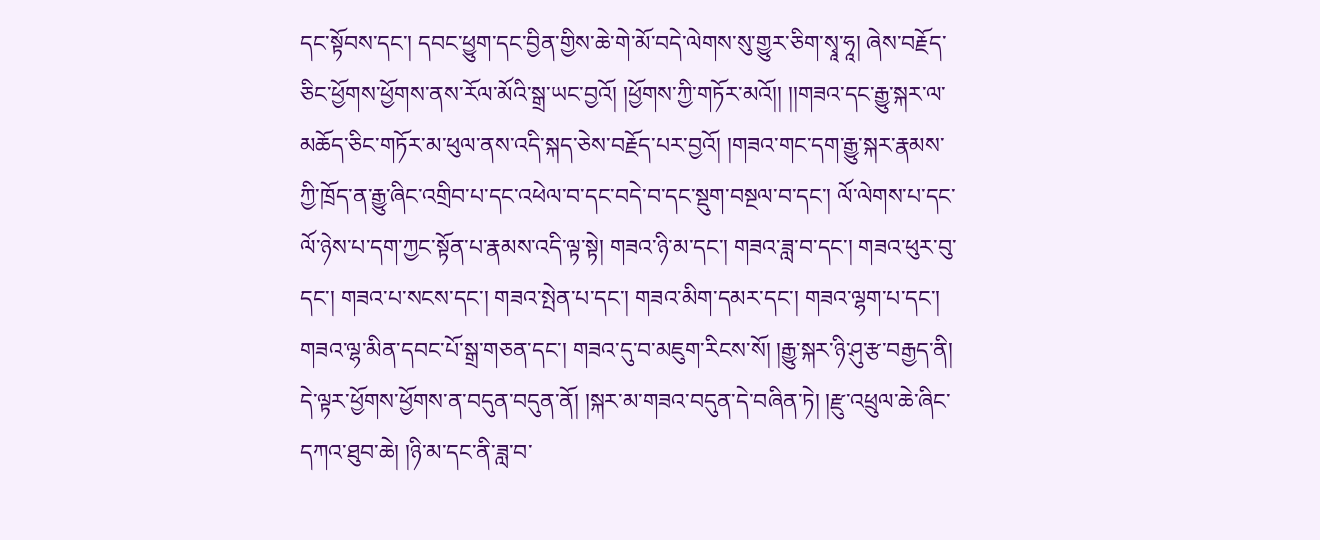དང་སྟོབས་དང་། དབང་ཕྱུག་དང་བྱིན་གྱིས་ཆེ་གེ་མོ་བདེ་ལེགས་སུ་གྱུར་ཅིག་སྭཱ་ཧཱ། ཞེས་བརྗོད་ཅིང་ཕྱོགས་ཕྱོགས་ནས་རོལ་མོའི་སྒྲ་ཡང་བྱའོ། །ཕྱོགས་ཀྱི་གཏོར་མའོ།། །།གཟའ་དང་རྒྱུ་སྐར་ལ་མཆོད་ཅིང་གཏོར་མ་ཕུལ་ནས་འདི་སྐད་ཅེས་བརྗོད་པར་བྱའོ། །གཟའ་གང་དག་རྒྱུ་སྐར་རྣམས་ཀྱི་ཁྲོད་ན་རྒྱུ་ཞིང་འགྲིབ་པ་དང་འཕེལ་བ་དང་བདེ་བ་དང་སྡུག་བསྔལ་བ་དང་། ལོ་ལེགས་པ་དང་ལོ་ཉེས་པ་དག་ཀྱང་སྟོན་པ་རྣམས་འདི་ལྟ་སྟེ། གཟའ་ཉི་མ་དང་། གཟའ་ཟླ་བ་དང་། གཟའ་ཕུར་བུ་དང་། གཟའ་པ་སངས་དང་། གཟའ་སྤེན་པ་དང་། གཟའ་མིག་དམར་དང་། གཟའ་ལྷག་པ་དང་། གཟའ་ལྷ་མིན་དབང་པོ་སྒྲ་གཅན་དང་། གཟའ་དུ་བ་མཇུག་རིངས་སོ། །རྒྱུ་སྐར་ཉི་ཤུ་རྩ་བརྒྱད་ནི། དེ་ལྟར་ཕྱོགས་ཕྱོགས་ན་བདུན་བདུན་ནོ། །སྐར་མ་གཟའ་བདུན་དེ་བཞིན་ཏེ། །རྫུ་འཕྲུལ་ཆེ་ཞིང་དཀའ་ཐུབ་ཆེ། །ཉི་མ་དང་ནི་ཟླ་བ་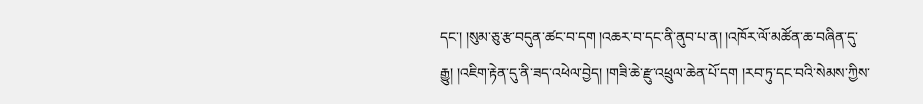དང་། །སུམ་ཅུ་རྩ་བདུན་ཚང་བ་དག །འཆར་བ་དང་ནི་ནུབ་པ་ན། །འཁོར་ལོ་མཚོན་ཆ་བཞིན་དུ་རྒྱུ། །འཇིག་རྟེན་དུ་ནི་ཟད་འཕེལ་བྱེད། །གཟི་ཆེ་རྫུ་འཕྲུལ་ཆེན་པོ་དག །རབ་ཏུ་དང་བའི་སེམས་ཀྱིས་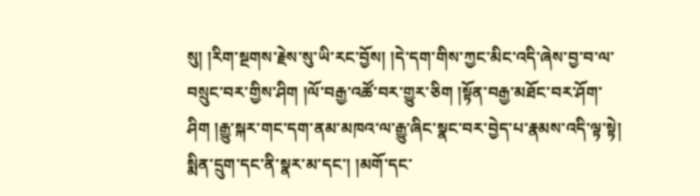སུ། །རིག་སྔགས་རྗེས་སུ་ཡི་རང་བྱོས། །དེ་དག་གིས་ཀྱང་མིང་འདི་ཞེས་བྱ་བ་ལ་བསྲུང་བར་གྱིས་ཤིག །ལོ་བརྒྱ་འཚོ་བར་གྱུར་ཅིག །སྟོན་བརྒྱ་མཐོང་བར་ཤོག་ཤིག །རྒྱུ་སྐར་གང་དག་ནམ་མཁའ་ལ་རྒྱུ་ཞིང་སྣང་བར་བྱེད་པ་རྣམས་འདི་ལྟ་སྟེ། སྨིན་དྲུག་དང་ནི་སྣར་མ་དང་། །མགོ་དང་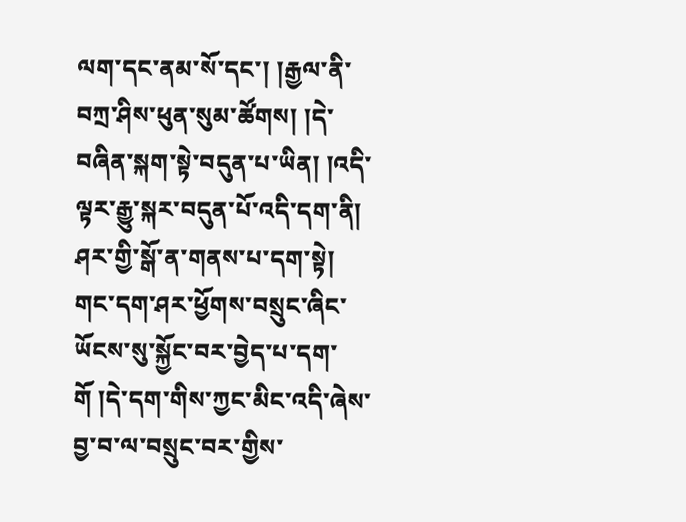ལག་དང་ནམ་སོ་དང་། །རྒྱལ་ནི་བཀྲ་ཤིས་ཕུན་སུམ་ཚོགས། །དེ་བཞིན་སྐག་སྟེ་བདུན་པ་ཡིན། །འདི་ལྟར་རྒྱུ་སྐར་བདུན་པོ་འདི་དག་ནི། ཤར་གྱི་སྒོ་ན་གནས་པ་དག་སྟེ། གང་དག་ཤར་ཕྱོགས་བསྲུང་ཞིང་ཡོངས་སུ་སྐྱོང་བར་བྱེད་པ་དག་གོ །དེ་དག་གིས་ཀྱང་མིང་འདི་ཞེས་བྱ་བ་ལ་བསྲུང་བར་གྱིས་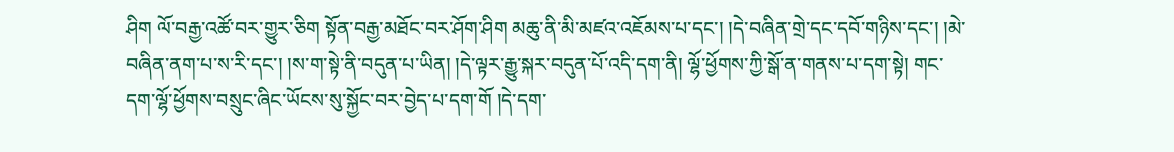ཤིག ལོ་བརྒྱ་འཚོ་བར་གྱུར་ཅིག སྟོན་བརྒྱ་མཐོང་བར་ཤོག་ཤིག མཆུ་ནི་མི་མཛའ་འཇོམས་པ་དང་། །དེ་བཞིན་གྲེ་དང་དབོ་གཉིས་དང་། །མེ་བཞིན་ནག་པ་ས་རི་དང་། །ས་ག་སྟེ་ནི་བདུན་པ་ཡིན། །དེ་ལྟར་རྒྱུ་སྐར་བདུན་པོ་འདི་དག་ནི། ལྷོ་ཕྱོགས་ཀྱི་སྒོ་ན་གནས་པ་དག་སྟེ། གང་དག་ལྷོ་ཕྱོགས་བསྲུང་ཞིང་ཡོངས་སུ་སྐྱོང་བར་བྱེད་པ་དག་གོ །དེ་དག་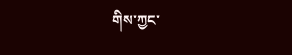གིས་ཀྱང་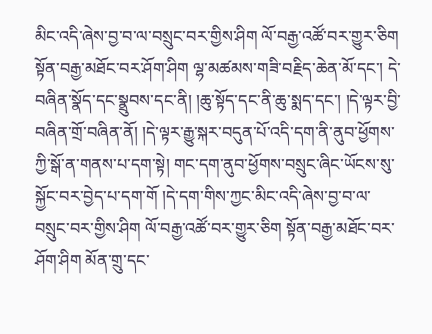མིང་འདི་ཞེས་བྱ་བ་ལ་བསྲུང་བར་གྱིས་ཤིག ལོ་བརྒྱ་འཚོ་བར་གྱུར་ཅིག སྟོན་བརྒྱ་མཐོང་བར་ཤོག་ཤིག ལྷ་མཚམས་གཟི་བརྗིད་ཆེན་མོ་དང་། དེ་བཞིན་སྣོད་དང་སྣྲུབས་དང་ནི། །ཆུ་སྟོད་དང་ནི་ཆུ་སྨད་དང་། །དེ་ལྟར་བྱི་བཞིན་གྲོ་བཞིན་ནོ། །དེ་ལྟར་རྒྱུ་སྐར་བདུན་པོ་འདི་དག་ནི་ནུབ་ཕྱོགས་ཀྱི་སྒོ་ན་གནས་པ་དག་སྟེ། གང་དག་ནུབ་ཕྱོགས་བསྲུང་ཞིང་ཡོངས་སུ་སྐྱོང་བར་བྱེད་པ་དག་གོ །དེ་དག་གིས་ཀྱང་མིང་འདི་ཞེས་བྱ་བ་ལ་བསྲུང་བར་གྱིས་ཤིག ལོ་བརྒྱ་འཚོ་བར་གྱུར་ཅིག སྟོན་བརྒྱ་མཐོང་བར་ཤོག་ཤིག མོན་གྲུ་དང་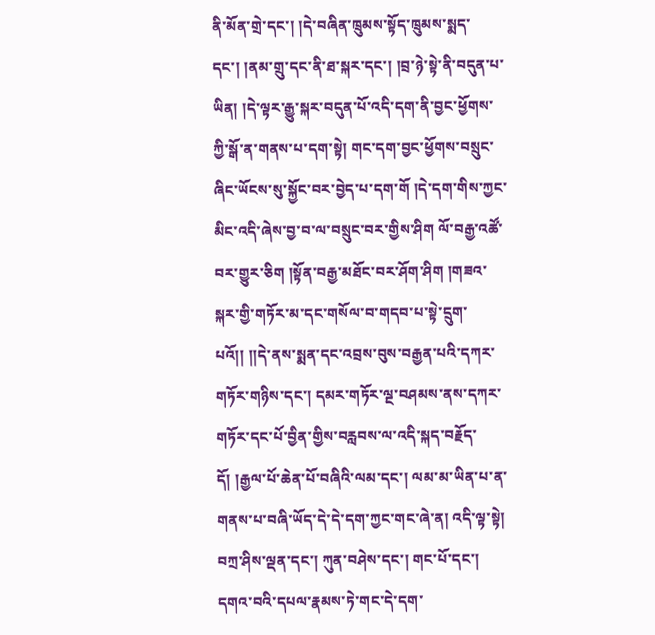ནི་མོན་གྲེ་དང་། །དེ་བཞིན་ཁྲུམས་སྟོད་ཁྲུམས་སྨད་དང་། །ནམ་གྲུ་དང་ནི་ཐ་སྐར་དང་། །བྲ་ཉེ་སྟེ་ནི་བདུན་པ་ཡིན། །དེ་ལྟར་རྒྱུ་སྐར་བདུན་པོ་འདི་དག་ནི་བྱང་ཕྱོགས་ཀྱི་སྒོ་ན་གནས་པ་དག་སྟེ། གང་དག་བྱང་ཕྱོགས་བསྲུང་ཞིང་ཡོངས་སུ་སྐྱོང་བར་བྱེད་པ་དག་གོ །དེ་དག་གིས་ཀྱང་མིང་འདི་ཞེས་བྱ་བ་ལ་བསྲུང་བར་གྱིས་ཤིག ལོ་བརྒྱ་འཚོ་བར་གྱུར་ཅིག །སྟོན་བརྒྱ་མཐོང་བར་ཤོག་ཤིག །གཟའ་སྐར་གྱི་གཏོར་མ་དང་གསོལ་བ་གདབ་པ་སྟེ་དྲུག་པའོ།། །།དེ་ནས་སྨན་དང་འབྲས་བུས་བརྒྱན་པའི་དཀར་གཏོར་གཉིས་དང་། དམར་གཏོར་ལྔ་བཤམས་ནས་དཀར་གཏོར་དང་པོ་བྱིན་གྱིས་བརླབས་ལ་འདི་སྐད་བརྗོད་དོ། །རྒྱལ་པོ་ཆེན་པོ་བཞིའི་ལམ་དང་། ལམ་མ་ཡིན་པ་ན་གནས་པ་བཞི་ཡོད་དེ་དེ་དག་ཀྱང་གང་ཞེ་ན། འདི་ལྟ་སྟེ། བཀྲ་ཤིས་ལྡན་དང་། ཀུན་བཤེས་དང་། གང་པོ་དང་། དགའ་བའི་དཔལ་རྣམས་ཏེ་གང་དེ་དག་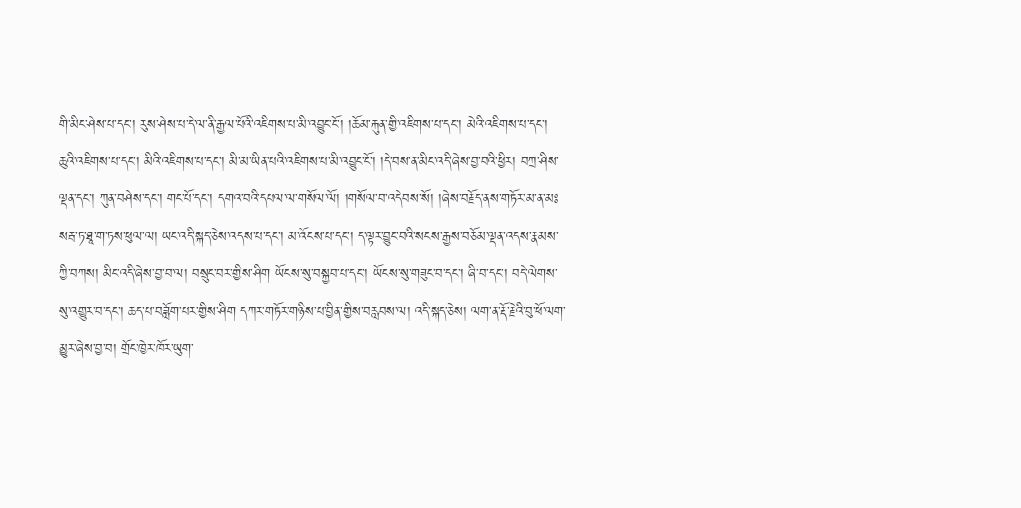གི་མིང་ཤེས་པ་དང་། རུས་ཤེས་པ་དེ་ལ་ནི་རྒྱལ་པོའི་འཇིགས་པ་མི་འབྱུང་ངོ་། །ཆོམ་རྐུན་གྱི་འཇིགས་པ་དང་། མེའི་འཇིགས་པ་དང་། ཆུའི་འཇིགས་པ་དང་། མིའི་འཇིགས་པ་དང་། མི་མ་ཡིན་པའི་འཇིགས་པ་མི་འབྱུང་ངོ་། །དེ་བས་ན་མིང་འདི་ཞེས་བྱ་བའི་ཕྱིར། བཀྲ་ཤིས་ལྡན་དང་། ཀུན་བཤེས་དང་། གང་པོ་དང་། དགའ་བའི་དཔལ་ལ་གསོལ་ལོ། །གསོལ་བ་འདེབས་སོ། །ཞེས་བརྗོད་ནས་གཏོར་མ་ན་མཿསརྦ་ཏ་ཐཱ་ག་ཏས་ཕུལ་ལ། ཡང་འདི་སྐད་ཅེས་འདས་པ་དང་། མ་འོངས་པ་དང་། ད་ལྟར་བྱུང་བའི་སངས་རྒྱས་བཅོམ་ལྡན་འདས་རྣམས་ཀྱི་བཀས། མིང་འདི་ཞེས་བྱ་བ་ལ། བསྲུང་བར་གྱིས་ཤིག ཡོངས་སུ་བསྐྱབ་པ་དང་། ཡོངས་སུ་གཟུང་བ་དང་། ཞི་བ་དང་། བདེ་ལེགས་སུ་འགྱུར་བ་དང་། ཆད་པ་བཟློག་པར་གྱིས་ཤིག དཀར་གཏོར་གཉིས་པ་བྱིན་གྱིས་བརླབས་ལ། འདི་སྐད་ཅེས། ལག་ན་རྡོ་རྗེའི་བུ་ཕོ་ལག་མྱུར་ཞེས་བྱ་བ། གྲོང་ཁྱེར་ཁོར་ཡུག་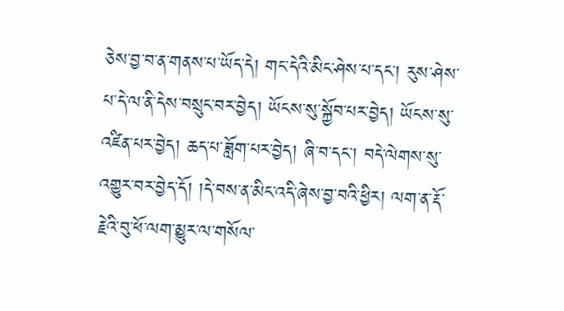ཅེས་བྱ་བ་ན་གནས་པ་ཡོད་དེ། གང་དེའི་མིང་ཤེས་པ་དང་། རུས་ཤེས་པ་དེ་ལ་ནི་དེས་བསྲུང་བར་བྱེད། ཡོངས་སུ་སྐྱོབ་པར་བྱེད། ཡོངས་སུ་འཛིན་པར་བྱེད། ཆད་པ་ཟློག་པར་བྱེད། ཞི་བ་དང་། བདེ་ལེགས་སུ་འགྱུར་བར་བྱེད་དོ། །དེ་བས་ན་མིང་འདི་ཞེས་བྱ་བའི་ཕྱིར། ལག་ན་རྡོ་རྗེའི་བུ་ཕོ་ལག་མྱུར་ལ་གསོལ་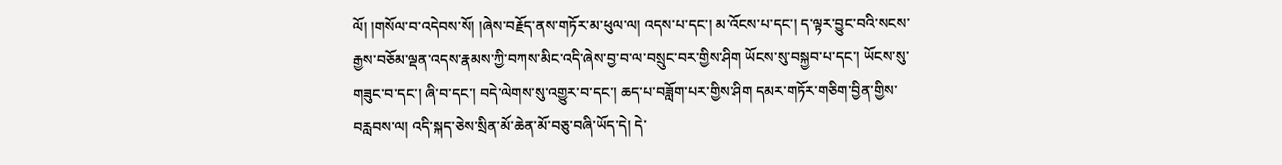ལོ། །གསོལ་བ་འདེབས་སོ། །ཞེས་བརྗོད་ནས་གཏོར་མ་ཕུལ་ལ། འདས་པ་དང་། མ་འོངས་པ་དང་། ད་ལྟར་བྱུང་བའི་སངས་རྒྱས་བཅོམ་ལྡན་འདས་རྣམས་ཀྱི་བཀས་མིང་འདི་ཞེས་བྱ་བ་ལ་བསྲུང་བར་གྱིས་ཤིག ཡོངས་སུ་བསྐྱབ་པ་དང་། ཡོངས་སུ་གཟུང་བ་དང་། ཞི་བ་དང་། བདེ་ལེགས་སུ་འགྱུར་བ་དང་། ཆད་པ་བཟློག་པར་གྱིས་ཤིག དམར་གཏོར་གཅིག་བྱིན་གྱིས་བརླབས་ལ། འདི་སྐད་ཅེས་སྲིན་མོ་ཆེན་མོ་བཅུ་བཞི་ཡོད་དེ། དེ་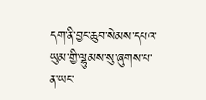དག་ནི་བྱང་ཆུབ་སེམས་དཔའ་ཡུམ་གྱི་ལྷུམས་སུ་ཞུགས་པ་ན་ཡང་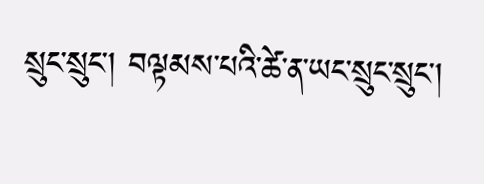སྲུང་སྲུང་། བལྟམས་པའི་ཚེ་ན་ཡང་སྲུང་སྲུང་།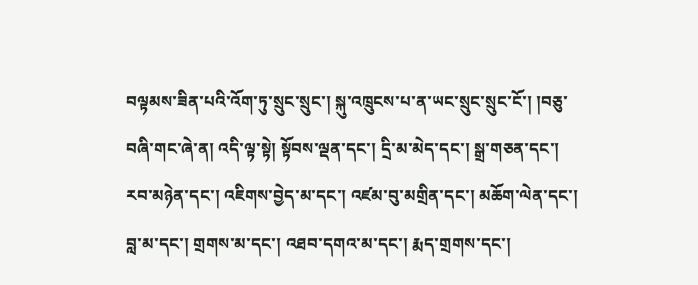བལྟམས་ཟིན་པའི་འོག་ཏུ་སྲུང་སྲུང་། སྐུ་འཁྲུངས་པ་ན་ཡང་སྲུང་སྲུང་ངོ་། །བཅུ་བཞི་གང་ཞེ་ན། འདི་ལྟ་སྟེ། སྟོབས་ལྡན་དང་། དྲི་མ་མེད་དང་། སྒྲ་གཅན་དང་། རབ་མཉེན་དང་། འཇིགས་བྱེད་མ་དང་། འཛམ་བུ་མགྲིན་དང་། མཆོག་ལེན་དང་། བླ་མ་དང་། གྲགས་མ་དང་། འཐབ་དགའ་མ་དང་། རྨད་གྲགས་དང་།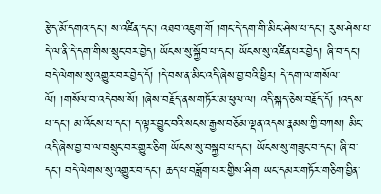རྩེད་མོ་དགའ་དང་། ས་འཛིན་དང་། འཐབ་འཇུག་གོ །གང་དེ་དག་གི་མིང་ཤེས་པ་དང་། རུས་ཤེས་པ་དེ་ལ་ནི་དེ་དག་གིས་སྲུང་བར་བྱེད། ཡོངས་སུ་སྐྱོབ་པ་དང་། ཡོངས་སུ་འཛིན་པར་བྱེད། ཞི་བ་དང་། བདེ་ལེགས་སུ་འགྱུར་བར་བྱེད་དོ། །དེ་བས་ན་མིང་འདི་ཞེས་བྱ་བའི་ཕྱིར། དེ་དག་ལ་གསོལ་ལོ། །གསོལ་བ་འདེབས་སོ། །ཞེས་བརྗོད་ནས་གཏོར་མ་ཕུལ་ལ། འདི་སྐད་ཅེས་བརྗོད་དོ། །འདས་པ་དང་། མ་འོངས་པ་དང་། ད་ལྟར་བྱུང་བའི་སངས་རྒྱས་བཅོམ་ལྡན་འདས་རྣམས་ཀྱི་བཀས། མིང་འདི་ཞེས་བྱ་བ་ལ་བསྲུང་བར་གྱུར་ཅིག ཡོངས་སུ་བསྐྱབ་པ་དང་། ཡོངས་སུ་གཟུང་བ་དང་། ཞི་བ་དང་། བདེ་ལེགས་སུ་འགྱུར་བ་དང་། ཆད་པ་བཟློག་པར་གྱིས་ཤིག ཡང་དམར་གཏོར་གཅིག་བྱིན་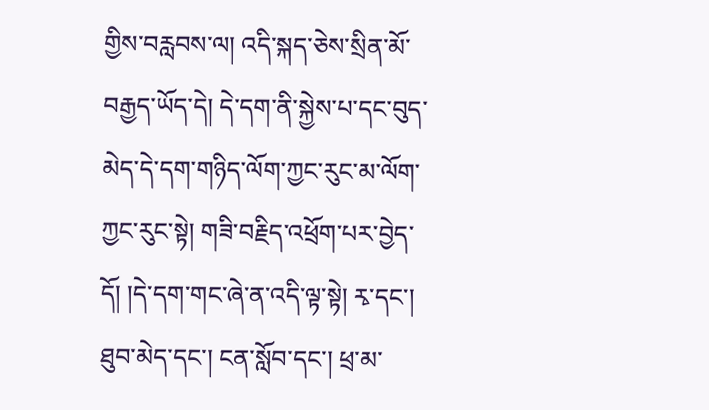གྱིས་བརླབས་ལ། འདི་སྐད་ཅེས་སྲིན་མོ་བརྒྱད་ཡོད་དེ། དེ་དག་ནི་སྐྱེས་པ་དང་བུད་མེད་དེ་དག་གཉིད་ལོག་ཀྱང་རུང་མ་ལོག་ཀྱང་རུང་སྟེ། གཟི་བརྗིད་འཕྲོག་པར་བྱེད་དོ། །དེ་དག་གང་ཞེ་ན་འདི་ལྟ་སྟེ། རྭ་དང་། ཐུབ་མེད་དང་། ངན་སློབ་དང་། ཕྲ་མ་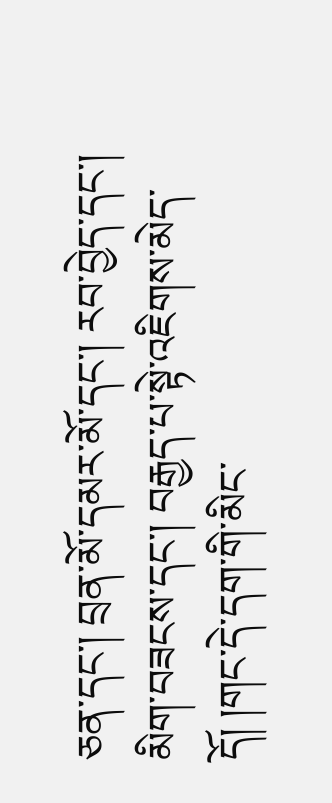ཅན་དང་། བྲན་མོ་དམར་མོ་དང་། རབ་བྱེད་དང་། མིག་བཟངས་དང་། བརྒྱད་པ་སྟེ་འཇིགས་མེད་དོ། །གང་དེ་དག་གི་མིང་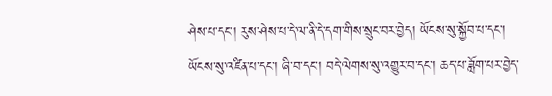ཤེས་པ་དང་། རུས་ཤེས་པ་དེ་ལ་ནི་དེ་དག་གིས་སྲུང་བར་བྱེད། ཡོངས་སུ་སྐྱོབ་པ་དང་། ཡོངས་སུ་འཛིན་པ་དང་། ཞི་བ་དང་། བདེ་ལེགས་སུ་འགྱུར་བ་དང་། ཆད་པ་ཟློག་པར་བྱེད་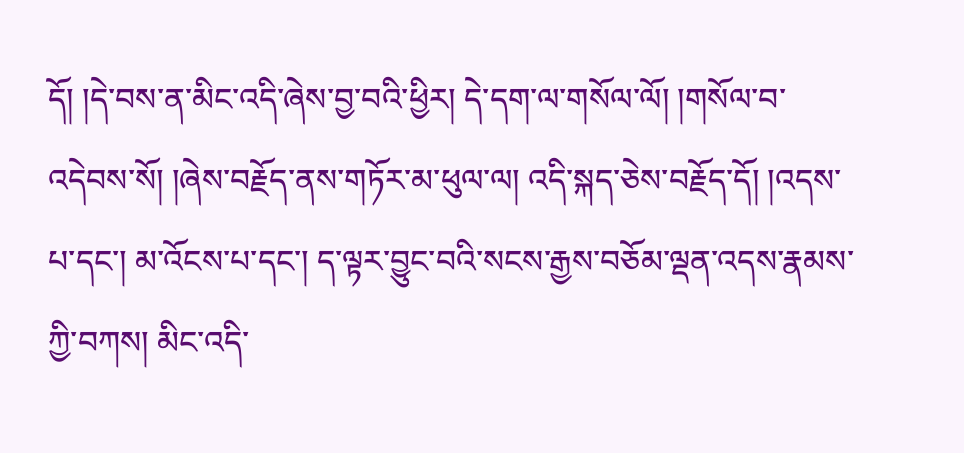དོ། །དེ་བས་ན་མིང་འདི་ཞེས་བྱ་བའི་ཕྱིར། དེ་དག་ལ་གསོལ་ལོ། །གསོལ་བ་འདེབས་སོ། །ཞེས་བརྗོད་ནས་གཏོར་མ་ཕུལ་ལ། འདི་སྐད་ཅེས་བརྗོད་དོ། །འདས་པ་དང་། མ་འོངས་པ་དང་། ད་ལྟར་བྱུང་བའི་སངས་རྒྱས་བཅོམ་ལྡན་འདས་རྣམས་ཀྱི་བཀས། མིང་འདི་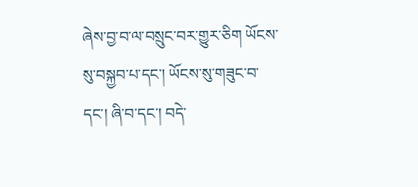ཞེས་བྱ་བ་ལ་བསྲུང་བར་གྱུར་ཅིག ཡོངས་སུ་བསྐྱབ་པ་དང་། ཡོངས་སུ་གཟུང་བ་དང་། ཞི་བ་དང་། བདེ་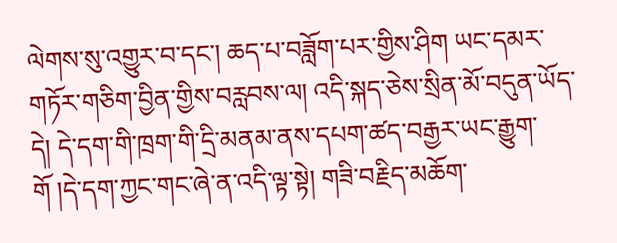ལེགས་སུ་འགྱུར་བ་དང་། ཆད་པ་བཟློག་པར་གྱིས་ཤིག ཡང་དམར་གཏོར་གཅིག་བྱིན་གྱིས་བརླབས་ལ། འདི་སྐད་ཅེས་སྲིན་མོ་བདུན་ཡོད་དེ། དེ་དག་གི་ཁྲག་གི་དྲི་མནམ་ནས་དཔག་ཚད་བརྒྱར་ཡང་རྒྱུག་གོ །དེ་དག་ཀྱང་གང་ཞེ་ན་འདི་ལྟ་སྟེ། གཟི་བརྗིད་མཆོག་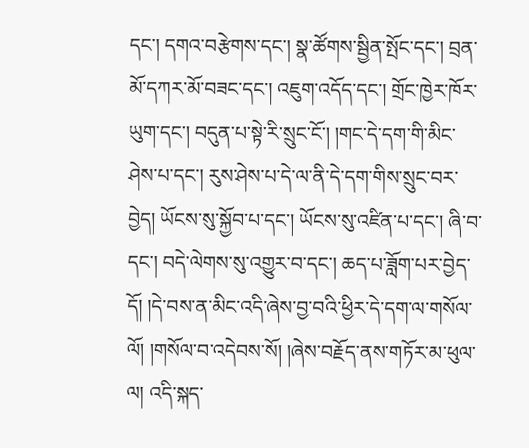དང་། དགའ་བརྩེགས་དང་། སྣ་ཚོགས་སྦྱིན་སྤོང་དང་། བྲན་མོ་དཀར་མོ་བཟང་དང་། འཇུག་འདོད་དང་། གྲོང་ཁྱེར་ཁོར་ཡུག་དང་། བདུན་པ་སྟེ་རི་སྲུང་ངོ་། །གང་དེ་དག་གི་མིང་ཤེས་པ་དང་། རུས་ཤེས་པ་དེ་ལ་ནི་དེ་དག་གིས་སྲུང་བར་བྱེད། ཡོངས་སུ་སྐྱོབ་པ་དང་། ཡོངས་སུ་འཛིན་པ་དང་། ཞི་བ་དང་། བདེ་ལེགས་སུ་འགྱུར་བ་དང་། ཆད་པ་ཟློག་པར་བྱེད་དོ། །དེ་བས་ན་མིང་འདི་ཞེས་བྱ་བའི་ཕྱིར་དེ་དག་ལ་གསོལ་ལོ། །གསོལ་བ་འདེབས་སོ། །ཞེས་བརྗོད་ནས་གཏོར་མ་ཕུལ་ལ། འདི་སྐད་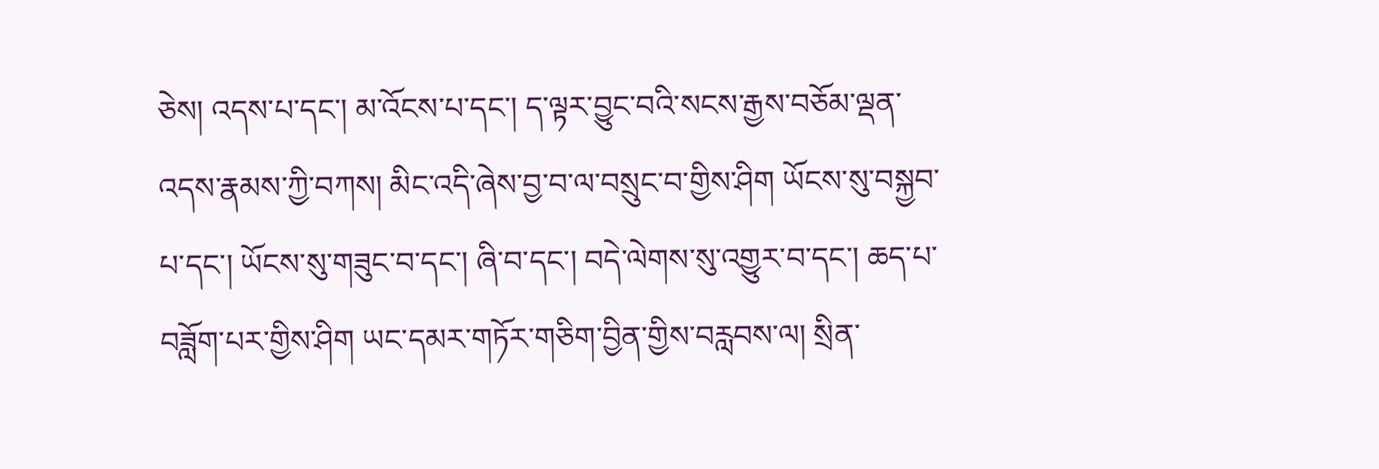ཅེས། འདས་པ་དང་། མ་འོངས་པ་དང་། ད་ལྟར་བྱུང་བའི་སངས་རྒྱས་བཅོམ་ལྡན་འདས་རྣམས་ཀྱི་བཀས། མིང་འདི་ཞེས་བྱ་བ་ལ་བསྲུང་བ་གྱིས་ཤིག ཡོངས་སུ་བསྐྱབ་པ་དང་། ཡོངས་སུ་གཟུང་བ་དང་། ཞི་བ་དང་། བདེ་ལེགས་སུ་འགྱུར་བ་དང་། ཆད་པ་བཟློག་པར་གྱིས་ཤིག ཡང་དམར་གཏོར་གཅིག་བྱིན་གྱིས་བརླབས་ལ། སྲིན་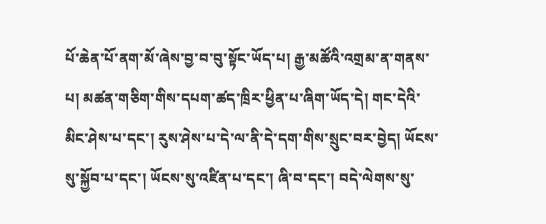པོ་ཆེན་པོ་ནག་མོ་ཞེས་བྱ་བ་བུ་སྟོང་ཡོད་པ། རྒྱ་མཚོའི་འགྲམ་ན་གནས་པ། མཚན་གཅིག་གིས་དཔག་ཚད་ཁྲིར་ཕྱིན་པ་ཞིག་ཡོད་དེ། གང་དེའི་མིང་ཤེས་པ་དང་། རུས་ཤེས་པ་དེ་ལ་ནི་དེ་དག་གིས་སྲུང་བར་བྱེད། ཡོངས་སུ་སྐྱོབ་པ་དང་། ཡོངས་སུ་འཛིན་པ་དང་། ཞི་བ་དང་། བདེ་ལེགས་སུ་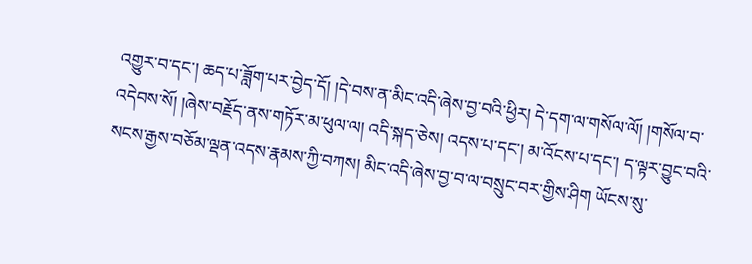འགྱུར་བ་དང་། ཆད་པ་ཟློག་པར་བྱེད་དོ། །དེ་བས་ན་མིང་འདི་ཞེས་བྱ་བའི་ཕྱིར། དེ་དག་ལ་གསོལ་ལོ། །གསོལ་བ་འདེབས་སོ། །ཞེས་བརྗོད་ནས་གཏོར་མ་ཕུལ་ལ། འདི་སྐད་ཅེས། འདས་པ་དང་། མ་འོངས་པ་དང་། ད་ལྟར་བྱུང་བའི་སངས་རྒྱས་བཅོམ་ལྡན་འདས་རྣམས་ཀྱི་བཀས། མིང་འདི་ཞེས་བྱ་བ་ལ་བསྲུང་བར་གྱིས་ཤིག ཡོངས་སུ་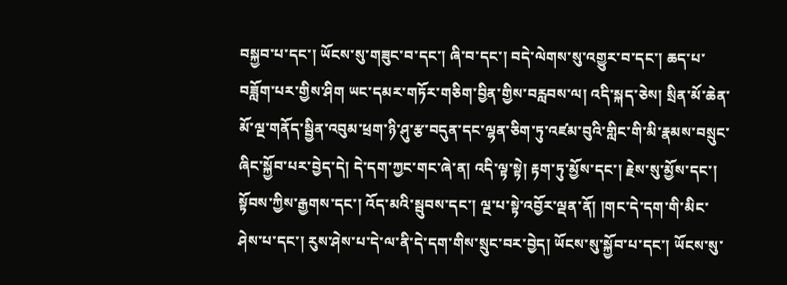བསྐྱབ་པ་དང་། ཡོངས་སུ་གཟུང་བ་དང་། ཞི་བ་དང་། བདེ་ལེགས་སུ་འགྱུར་བ་དང་། ཆད་པ་བཟློག་པར་གྱིས་ཤིག ཡང་དམར་གཏོར་གཅིག་བྱིན་གྱིས་བརླབས་ལ། འདི་སྐད་ཅེས། སྲིན་མོ་ཆེན་མོ་ལྔ་གནོད་སྦྱིན་འབུམ་ཕྲག་ཉི་ཤུ་རྩ་བདུན་དང་ལྷན་ཅིག་ཏུ་འཛམ་བུའི་གླིང་གི་མི་རྣམས་བསྲུང་ཞིང་སྐྱོབ་པར་བྱེད་དེ། དེ་དག་ཀྱང་གང་ཞེ་ན། འདི་ལྟ་སྟེ། རྟག་ཏུ་མྱོས་དང་། རྗེས་སུ་མྱོས་དང་། སྟོབས་ཀྱིས་རྒྱགས་དང་། འོད་མའི་སྦུབས་དང་། ལྔ་པ་སྟེ་འབྱོར་ལྡན་ནོ། །གང་དེ་དག་གི་མིང་ཤེས་པ་དང་། རུས་ཤེས་པ་དེ་ལ་ནི་དེ་དག་གིས་སྲུང་བར་བྱེད། ཡོངས་སུ་སྐྱོབ་པ་དང་། ཡོངས་སུ་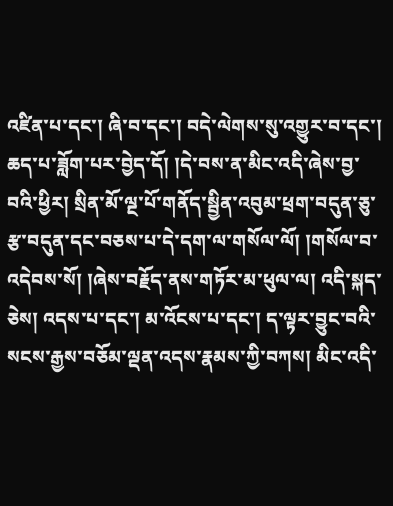འཛིན་པ་དང་། ཞི་བ་དང་། བདེ་ལེགས་སུ་འགྱུར་བ་དང་། ཆད་པ་ཟློག་པར་བྱེད་དོ། །དེ་བས་ན་མིང་འདི་ཞེས་བྱ་བའི་ཕྱིར། སྲིན་མོ་ལྔ་པོ་གནོད་སྦྱིན་འབུམ་ཕྲག་བདུན་ཅུ་རྩ་བདུན་དང་བཅས་པ་དེ་དག་ལ་གསོལ་ལོ། །གསོལ་བ་འདེབས་སོ། །ཞེས་བརྗོད་ནས་གཏོར་མ་ཕུལ་ལ། འདི་སྐད་ཅེས། འདས་པ་དང་། མ་འོངས་པ་དང་། ད་ལྟར་བྱུང་བའི་སངས་རྒྱས་བཅོམ་ལྡན་འདས་རྣམས་ཀྱི་བཀས། མིང་འདི་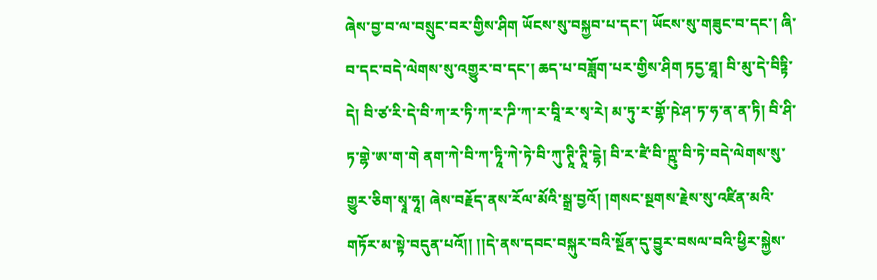ཞེས་བྱ་བ་ལ་བསྲུང་བར་གྱིས་ཤིག ཡོངས་སུ་བསྐྱབ་པ་དང་། ཡོངས་སུ་གཟུང་བ་དང་། ཞི་བ་དང་བདེ་ལེགས་སུ་འགྱུར་བ་དང་། ཆད་པ་བཟློག་པར་གྱིས་ཤིག ཏདྱ་ཐཱ། བི་མུ་དེ་བིཏྟི་དེ། བི་ཙ་རི་དེ་བི་ཀ་ར་ཏི་ཀ་ར་ཌི་ཀ་ར་བཱི་ར་སྭ་རེ། མ་ཏུ་ར་གྷོ་ཥེ་ཤ་ཏ་ཧ་ན་ན་ཏི། བི་ཤི་ཏ་གྷེ་ཨ་ག་གེ ནག་ཀེ་བི་ཀ་ཏཱི་ཀེ་ཏེ་བི་ཀུ་ཊཱི་ཊཱི་དྷེ། བི་ར་ཛཻ་བི་ཀྵུ་བི་ཏེ་བདེ་ལེགས་སུ་གྱུར་ཅིག་སྭཱ་ཧཱ། ཞེས་བརྗོད་ནས་རོལ་མོའི་སྒྲ་བྱའོ། །གསང་སྔགས་རྗེས་སུ་འཛིན་མའི་གཏོར་མ་སྟེ་བདུན་པའོ།། །།དེ་ནས་དབང་བསྐུར་བའི་སྔོན་དུ་བྱུར་བསལ་བའི་ཕྱིར་སྐྱེས་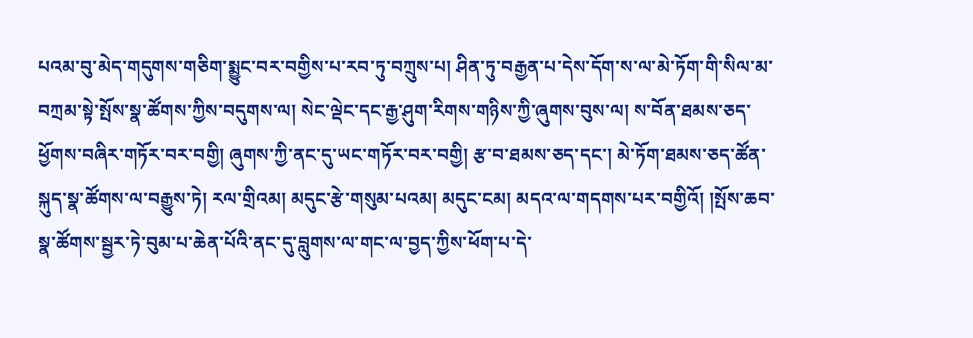པའམ་བུ་མེད་གདུགས་གཅིག་སྨྱུང་བར་བགྱིས་པ་རབ་ཏུ་བཀྲུས་པ། ཤིན་ཏུ་བརྒྱན་པ་དེས་དོག་ས་ལ་མེ་ཏོག་གི་སིལ་མ་བཀྲམ་སྟེ་སྤོས་སྣ་ཚོགས་ཀྱིས་བདུགས་ལ། སེང་ལྡེང་དང་རྒྱ་ཤུག་རིགས་གཉིས་ཀྱི་ཞུགས་བུས་ལ། ས་བོན་ཐམས་ཅད་ཕྱོགས་བཞིར་གཏོར་བར་བགྱི། ཞུགས་ཀྱི་ནང་དུ་ཡང་གཏོར་བར་བགྱི། རྩ་བ་ཐམས་ཅད་དང་། མེ་ཏོག་ཐམས་ཅད་ཚོན་སྐུད་སྣ་ཚོགས་ལ་བརྒྱུས་ཏེ། རལ་གྲིའམ། མདུང་རྩེ་གསུམ་པའམ། མདུང་ངམ། མདའ་ལ་གདགས་པར་བགྱིའོ། །སྤོས་ཆབ་སྣ་ཚོགས་སྦྱར་ཏེ་བུམ་པ་ཆེན་པོའི་ནང་དུ་བླུགས་ལ་གང་ལ་བྱད་ཀྱིས་ཕོག་པ་དེ་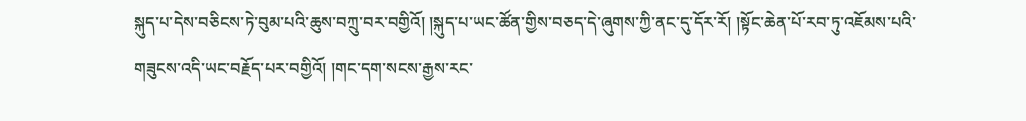སྐུད་པ་དེས་བཅིངས་ཏེ་བུམ་པའི་ཆུས་བཀྲུ་བར་བགྱིའོ། །སྐུད་པ་ཡང་ཚོན་གྱིས་བཅད་དེ་ཞུགས་ཀྱི་ནང་དུ་དོར་རོ། །སྟོང་ཆེན་པོ་རབ་ཏུ་འཇོམས་པའི་གཟུངས་འདི་ཡང་བརྗོད་པར་བགྱིའོ། །གང་དག་སངས་རྒྱས་རང་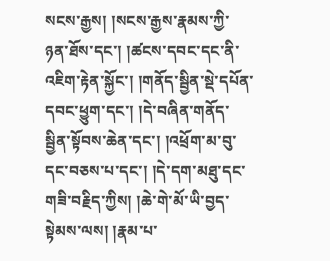སངས་རྒྱས། །སངས་རྒྱས་རྣམས་ཀྱི་ཉན་ཐོས་དང་། །ཚངས་དབང་དང་ནི་འཇིག་རྟེན་སྐྱོང་། །གནོད་སྦྱིན་སྡེ་དཔོན་དབང་ཕྱུག་དང་། །དེ་བཞིན་གནོད་སྦྱིན་སྟོབས་ཆེན་དང་། །འཕྲོག་མ་བུ་དང་བཅས་པ་དང་། །དེ་དག་མཐུ་དང་གཟི་བརྗིད་ཀྱིས། །ཆེ་གེ་མོ་ཡི་བྱད་སྟེམས་ལས། །རྣམ་པ་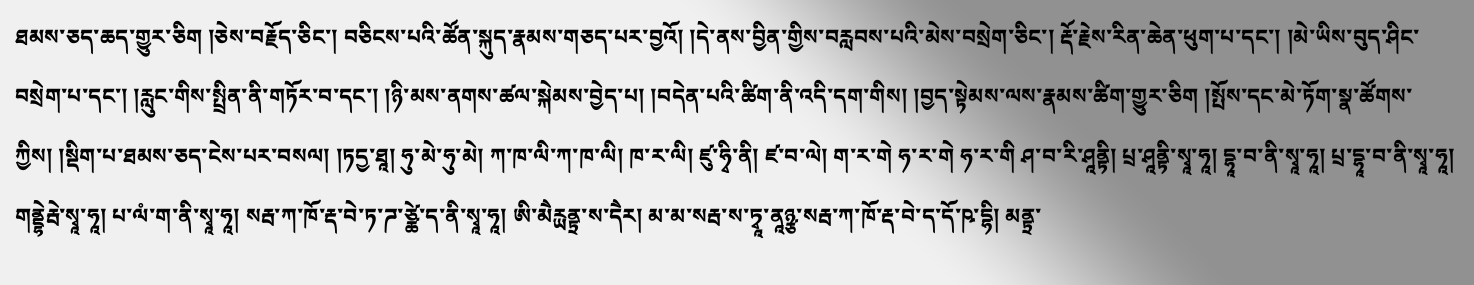ཐམས་ཅད་ཆད་གྱུར་ཅིག །ཅེས་བརྗོད་ཅིང་། བཅིངས་པའི་ཚོན་སྐུད་རྣམས་གཅད་པར་བྱའོ། །དེ་ནས་བྱིན་གྱིས་བརླབས་པའི་མེས་བསྲེག་ཅིང་། རྡོ་རྗེས་རིན་ཆེན་ཕུག་པ་དང་། །མེ་ཡིས་བུད་ཤིང་བསྲེག་པ་དང་། །རླུང་གིས་སྤྲིན་ནི་གཏོར་བ་དང་། །ཉི་མས་ནགས་ཚལ་སྐེམས་བྱེད་པ། །བདེན་པའི་ཚིག་ནི་འདི་དག་གིས། །བྱད་སྟེམས་ལས་རྣམས་ཚིག་གྱུར་ཅིག །སྤོས་དང་མེ་ཏོག་སྣ་ཚོགས་ཀྱིས། །སྡིག་པ་ཐམས་ཅད་ངེས་པར་བསལ། །ཏདྱ་ཐཱ། ཧུ་མེ་ཧུ་མེ། ཀ་ཁ་ལི་ཀ་ཁ་ལི། ཁ་ར་ལི། ཛུ་ཧྭི་ནི། ཛ་བ་ལེ། ག་ར་གེ ཧ་ར་གེ ཧ་ར་གི ཤ་བ་རི་ཤཱནྟི། པྲ་ཤཱནྟི་སྭཱ་ཧཱ། དྷཱ་བ་ནི་སྭཱ་ཧཱ། པྲ་དྷཱ་བ་ནི་སྭཱ་ཧཱ། གནྡྷེརྦེ་སྭཱ་ཧཱ། པ་ལཾ་ག་ནི་སྭཱ་ཧཱ། སརྦ་ཀ་ཁོ་རྡ་བེ་ཏ་ཌ་ཙྪེ་ད་ནི་སྭཱ་ཧཱ། ཨི་མཻརྻནྟྲ་ས་དཻར། མ་མ་སརྦ་ས་ཏྭཱ་ནཱཉྩ་སརྦ་ཀ་ཁོ་རྡ་བེ་ད་དོ་ཥ་དྷི། མནྟྲ་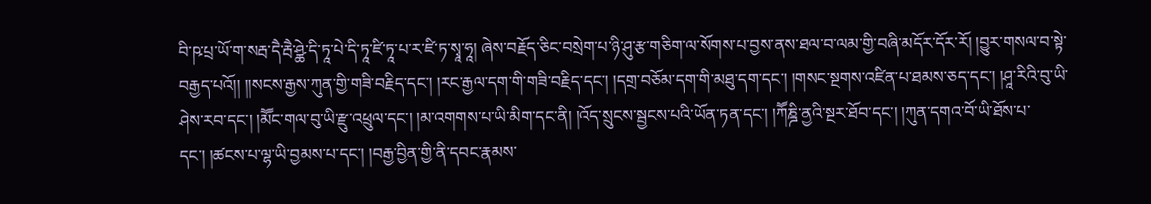བི་ཥ་པྲ་ཡོ་ག་སརྦ་དཻ་རྦཻ་ཤྪེ་དི་ཏཱ་པེ་དི་ཏཱ་ཛི་ཏཱ་པ་ར་ཛི་ཏ་སྭཱ་ཧཱ། ཞེས་བརྗོད་ཅིང་བསྲེག་པ་ཉི་ཤུ་རྩ་གཅིག་ལ་སོགས་པ་བྱས་ནས་ཐལ་བ་ལམ་གྱི་བཞི་མདོར་དོར་རོ། །བྱུར་གསལ་བ་སྟེ་བརྒྱད་པའོ།། །།སངས་རྒྱས་ཀུན་གྱི་གཟི་བརྗིད་དང་། །རང་རྒྱལ་དག་གི་གཟི་བརྗིད་དང་། །དགྲ་བཅོམ་དག་གི་མཐུ་དག་དང་། །གསང་སྔགས་འཛིན་པ་ཐམས་ཅད་དང་། །ཤཱ་རིའི་བུ་ཡི་ཤེས་རབ་དང་། །མཽང་གལ་བུ་ཡི་རྫུ་འཕྲུལ་དང་། །མ་འགགས་པ་ཡི་མིག་དང་ནི། །འོད་སྲུངས་སྦྱངས་པའི་ཡོན་ཏན་དང་། །ཀཽཎྜི་ནྱའི་སྔར་ཐོབ་དང་། །ཀུན་དགའ་བོ་ཡི་ཐོས་པ་དང་། །ཚངས་པ་ལྷ་ཡི་བྱམས་པ་དང་། །བརྒྱ་བྱིན་གྱི་ནི་དབང་རྣམས་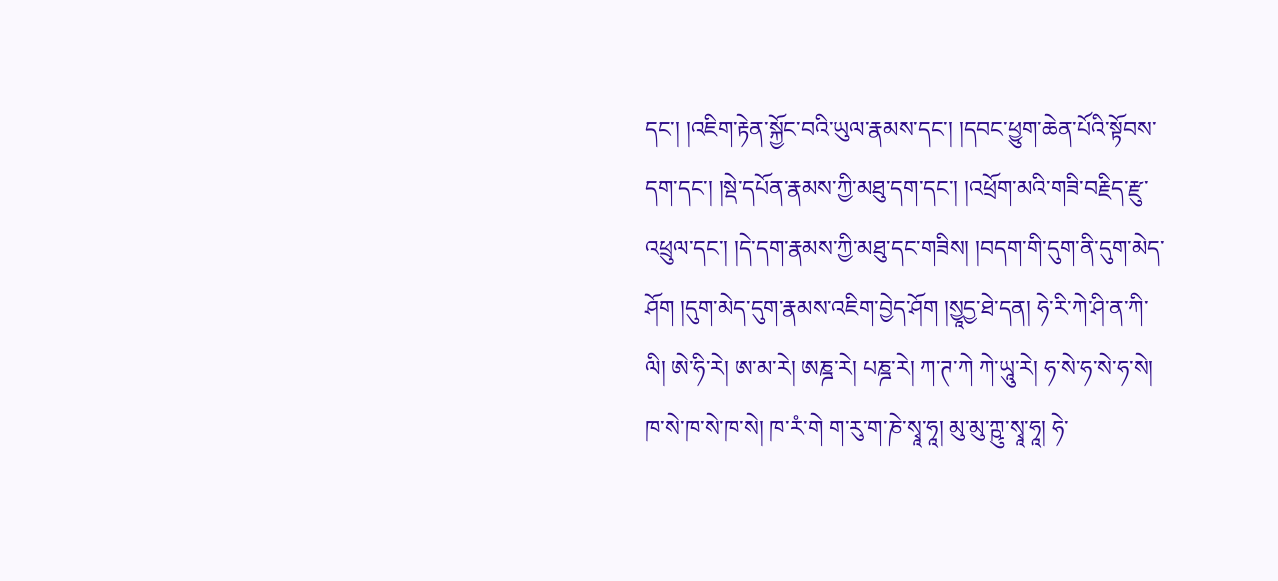དང་། །འཇིག་རྟེན་སྐྱོང་བའི་ཡུལ་རྣམས་དང་། །དབང་ཕྱུག་ཆེན་པོའི་སྟོབས་དག་དང་། །སྡེ་དཔོན་རྣམས་ཀྱི་མཐུ་དག་དང་། །འཕྲོག་མའི་གཟི་བརྗིད་རྫུ་འཕྲུལ་དང་། །དེ་དག་རྣམས་ཀྱི་མཐུ་དང་གཟིས། །བདག་གི་དུག་ནི་དུག་མེད་ཤོག །དུག་མེད་དུག་རྣམས་འཇིག་བྱེད་ཤོག །སྱཱདྱ་ཐེ་དན། ཧེ་རི་ཀེ་ཤི་ན་ཀི་ལི། ཨེ་ཧི་རེ། ཨ་མ་རེ། ཨཎྜ་རེ། པཎྜ་རེ། ཀ་ཊ་ཀེ ཀེ་ཡཱུ་རེ། ཧ་སེ་ཧ་སེ་ཧ་སེ། ཁ་སེ་ཁ་སེ་ཁ་སེ། ཁ་རཾ་གེ ག་རུ་ག་ཎེ་སྭཱ་ཧཱ། མུ་མུ་ཀྵུ་སྭཱ་ཧཱ། ཧེ་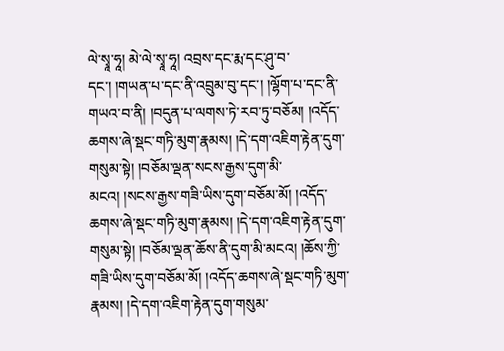ལེ་སྭཱ་ཧཱ། མེ་ལེ་སྭཱ་ཧཱ། འབྲས་དང་རྨ་དང་ཤུ་བ་དང་། །གཡན་པ་དང་ནི་འབྲུམ་བུ་དང་། །ལྷོག་པ་དང་ནི་གཡའ་བ་ནི། །བདུན་པ་ལགས་ཏེ་རབ་ཏུ་བཅོམ། །འདོད་ཆགས་ཞེ་སྡང་གཏི་མུག་རྣམས། །དེ་དག་འཇིག་རྟེན་དུག་གསུམ་སྟེ། །བཅོམ་ལྡན་སངས་རྒྱས་དུག་མི་མངའ། །སངས་རྒྱས་གཟི་ཡིས་དུག་བཅོམ་མོ། །འདོད་ཆགས་ཞེ་སྡང་གཏི་མུག་རྣམས། །དེ་དག་འཇིག་རྟེན་དུག་གསུམ་སྟེ། །བཅོམ་ལྡན་ཆོས་ནི་དུག་མི་མངའ། །ཆོས་ཀྱི་གཟི་ཡིས་དུག་བཅོམ་མོ། །འདོད་ཆགས་ཞེ་སྡང་གཏི་མུག་རྣམས། །དེ་དག་འཇིག་རྟེན་དུག་གསུམ་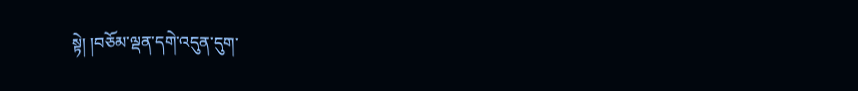སྟེ། །བཅོམ་ལྡན་དགེ་འདུན་དུག་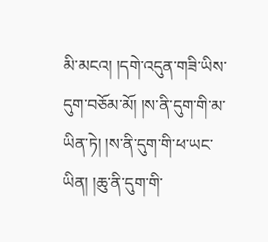མི་མངའ། །དགེ་འདུན་གཟི་ཡིས་དུག་བཅོམ་མོ། །ས་ནི་དུག་གི་མ་ཡིན་ཏེ། །ས་ནི་དུག་གི་ཕ་ཡང་ཡིན། །ཆུ་ནི་དུག་གི་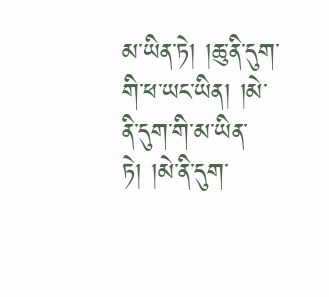མ་ཡིན་ཏེ། །ཆུ་ནི་དུག་གི་ཕ་ཡང་ཡིན། །མེ་ནི་དུག་གི་མ་ཡིན་ཏེ། །མེ་ནི་དུག་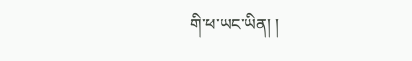གི་ཕ་ཡང་ཡིན། །